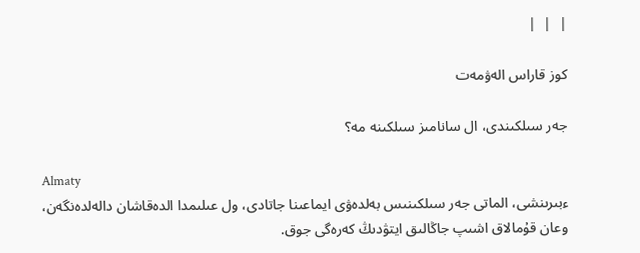|  |  |

كوز قاراس الەۋمەت

جەر سىلكىندى، ال سانامىز سىلكىنە مە؟

Almaty
ءبىرىنشى، الماتى جەر سىلكىنىس بەلدەۋى ايماعىنا جاتادى، ول عىلىمدا الدەقاشان دالەلدەنگەن، وعان قۇمالاق اشىپ جاڭالىق ايتۋدىڭ كەرەگى جوق.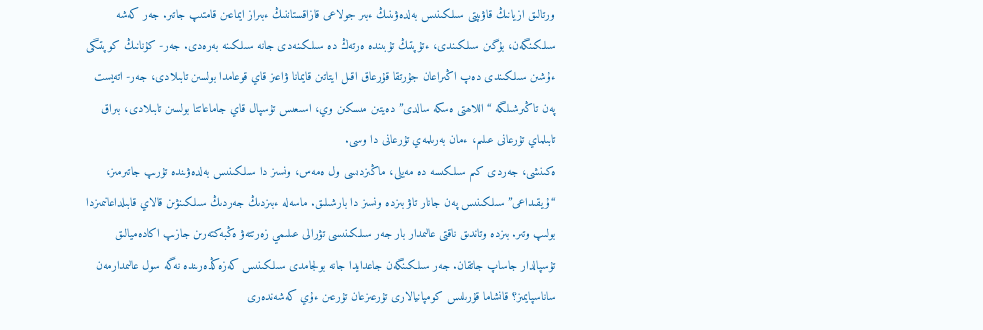ورتالىق ازيانىڭ قاۋىپتى سىلكىنىس بەلدەۋىنىڭ ءبىر جولاعى قازاقستاننىڭ ءبىراز ايماعىن قامتىپ جاتىر. جەر كەشە سىلكىنگەن، بۇگىن سىلكىندى، ءتۇپتىڭ تۇبىندە ەرتەڭ دە سىلكىنەدى جانە سىلكىنە بەرەدى. جەر- كۇنانىڭ كوپتىگى ءۇشىن سىلكىندى دەپ اڭىراعان جۇرتقا قۇرعاق اقىل ايتاتىن قايمانا ۋاعىز قاي قوعامدا بولسىن تابىلادى، جەر- اتەيست پەن تاڭىرشىلگە “اللاھتى ەسكە سالدى” دەيتىن مىسكىن وي، اسىعىس تۇسپال قاي جاماعاتتا بولسىن تابىلادى، بىراق تابىلماي تۇرعانى عىلىم، ءمان بەرىلمەي تۇرعانى دا وسى.
ەكىنشى، جەردى كىم سىلكىسە دە مەيلى، ماڭىزدىسى ول ەمەس، ونسىز دا سىلكىنىس بەلدەۋىندە تۇرىپ جاتىرمىز، “ۇيقىداعى” سىلكىنىس پەن جانار تاۋ بىزدە ونسىز دا بارشىلىق. ماسەلە ءبىزدىڭ جەردىڭ سىلكىنۋىن قالاي قابىلداعانىمىزدا بولىپ وتىر. بىزدە وتاندىق ناقتى عالىمدار بار جەر سىلكىنىسى تۋرالى عىلىمي زەرتتەۋ ەڭبەكتەرىن جازىپ اكادەميالىق تۇسپالدار جاساپ جاتقان. جەر سىلكىنگەن جاعدايدا جانە بولجامدى سىلكىنىس كەزەڭدەرىندە نەگە سول عالىمدارمەن ساناسپايمىز؟ قانشاما قۇرىلىس كومپانيالارى تۇرعىزعان تۇرعىن ءۇي كەشەندەرى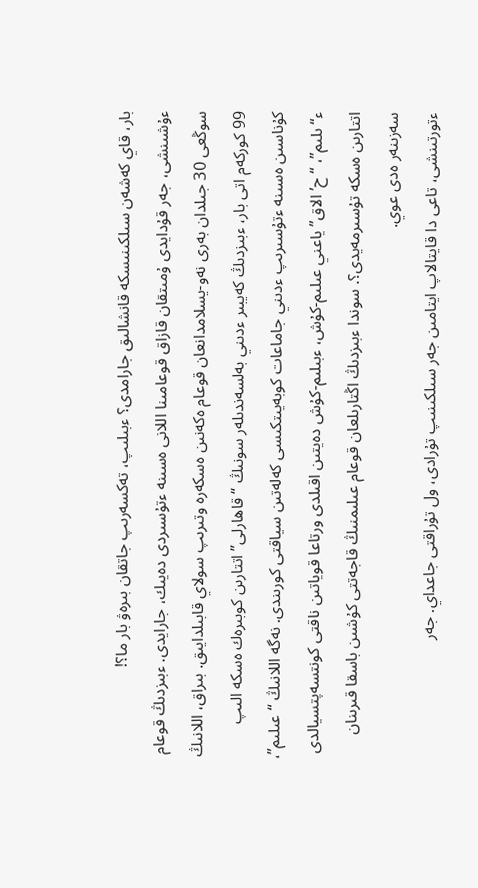بار، قاي كەشەن سىلكىنىسكە قانشالىق جارامدى؟ ءبىلىپ، تەكسەرىپ جاتقان بىرەۋ بار ما؟!
ءۇشىنشى، جەر قۇدايدى ۇمىتقان قازاق قوعامىنا اللانى ەسىنە ءتۇسىردى دەيىك، جارايدى. ءبىزدىڭ قوعام سوڭعى 30 جىلدان بەرى نەو-يسلامدانعان قوعام ەكەنىن ەسكەرە وتىرىپ سولاي قابىلدايىق. بىراق، اللانىڭ 99 كوركەم اتى بار، ءبىزدىڭ كەيبىر ءدىني بەلسەندىلەر سونىڭ “قاھارلى” اتتارىن كوبىرەك ەسكە الىپ كۇناسىن ەسىنە ءتۇسىرىپ ءدىني جاماعات كوبەيىتكىسى كەلەتىن سياقتى كورىندى. نەگە اللانىڭ “عىلىم”، ء“ىلىم”، “ح’الاق” ياعني عىلىم-كۇش، ءبىلىم-كۇش دەيتىن اقىلدى ورتاعا قوياتىن ناقتى كونتسەپتسيالدى اتتارىن ەسكە تۇسىرمەيدى؟. سوندا ءبىزدىڭ اڭتارىلعان قوعام عىلىمنىڭ قاجەتتى كۇشىن باسقا قىرىنان سەزىنەر ەدى عوي.
ءتورتىنشى، تاعى دا قايتالاپ ايتامىن جەر سىلكىنىپ تۇرادى، ول تۇراقتى جاعداي. جەر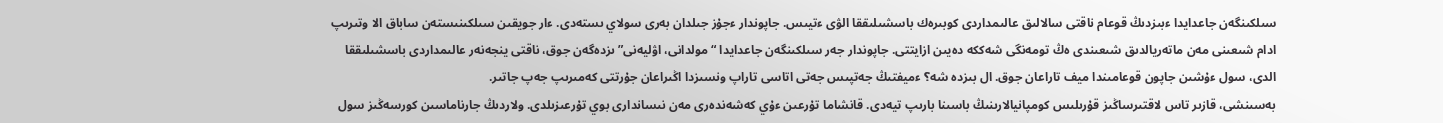سىلكىنگەن جاعدايدا ءبىزدىڭ قوعام ناقتى سالالىق عالىمداردى كوبىرەك باسشىلىققا الۋى ءتيىس. جاپوندار ءجۇز جىلدان بەرى سولاي ىستەدى. ءار جويقىن سىلكىنىستەن ساباق الا وتىرىپ ادام شىعىنى مەن ماتەريالدىق شىعىندى ەڭ تومەنگى شەككە دەيىن ازايتتى. جاپوندار جەر سىلكىنگەن جاعدايدا “مولدانى، اۋليەنى” ىزدەگەن جوق، ناقتى ينجەنەر عالىمداردى باسشىلىققا الدى، سول ءۇشىن جاپون قوعامىندا ميف تاراعان جوق. ال بىزدە شە؟ ءميفتىڭ جەتپىس جەتى اتاسى تاراپ ونسىزدا اڭىراعان جۇرتتى كەمىرىپ جەپ جاتىر.
بەسىنشى، قازىر تاس لاقتىرساڭىز قۇرىلىس كومپانيالارىنىڭ باسىنا بارىپ تيەدى. قانشاما تۇرعىن ءۇي كەشەندەرى مەن نىساندارى بوي تۇرعىزىلدى. ولاردىڭ جارناماسىن كورسەڭىز سول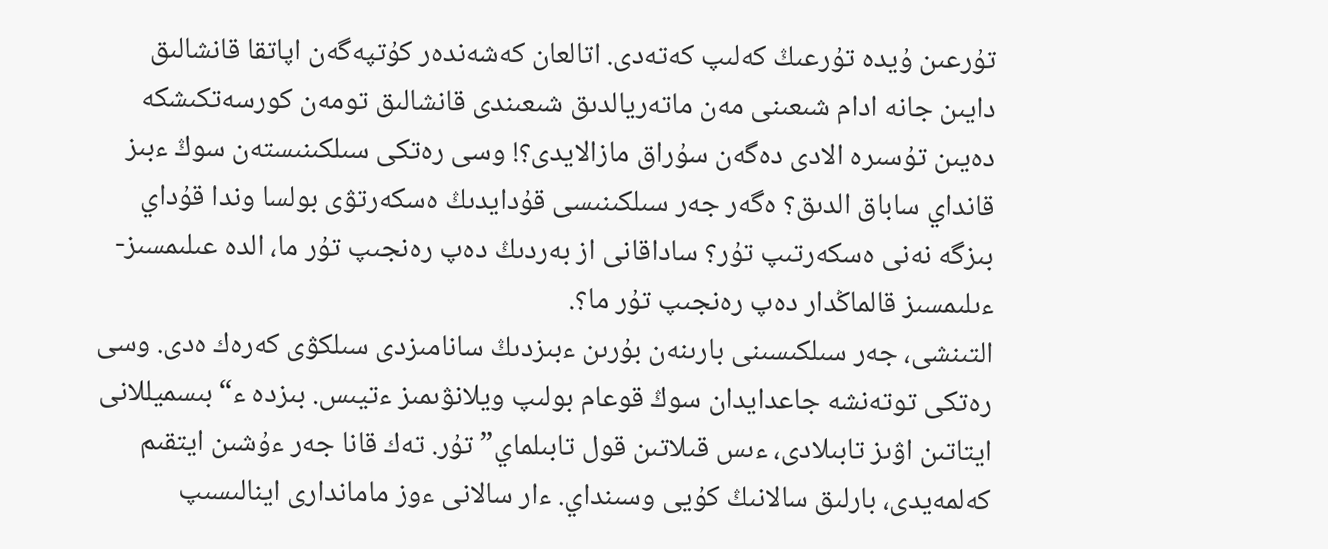تۇرعىن ۇيدە تۇرعىڭ كەلىپ كەتەدى. اتالعان كەشەندەر كۇتپەگەن اپاتقا قانشالىق دايىن جانە ادام شىعىنى مەن ماتەريالدىق شىعىندى قانشالىق تومەن كورسەتكىشكە دەيىن تۇسىرە الادى دەگەن سۇراق مازالايدى؟! وسى رەتكى سىلكىنىستەن سوڭ ءبىز قانداي ساباق الدىق؟ ەگەر جەر سىلكىنىسى قۇدايدىڭ ەسكەرتۋى بولسا وندا قۇداي بىزگە نەنى ەسكەرتىپ تۇر؟ ساداقانى از بەردىڭ دەپ رەنجىپ تۇر ما، الدە عىلىمسىز-ءىلىمسىز قالماڭدار دەپ رەنجىپ تۇر ما؟.
التىنشى، جەر سىلكىسىنى بارىنەن بۇرىن ءبىزدىڭ سانامىزدى سىلكۋى كەرەك ەدى. وسى رەتكى توتەنشە جاعدايدان سوڭ قوعام بولىپ ويلانۋىمىز ءتيىس. بىزدە ء“بىسميللانى ايتاتىن اۋىز تابىلادى، ءىس قىلاتىن قول تابىلماي” تۇر. تەك قانا جەر ءۇشىن ايتقىم كەلمەيدى، بارلىق سالانىڭ كۇيى وسىنداي. ءار سالانى ءوز ماماندارى اينالىسىپ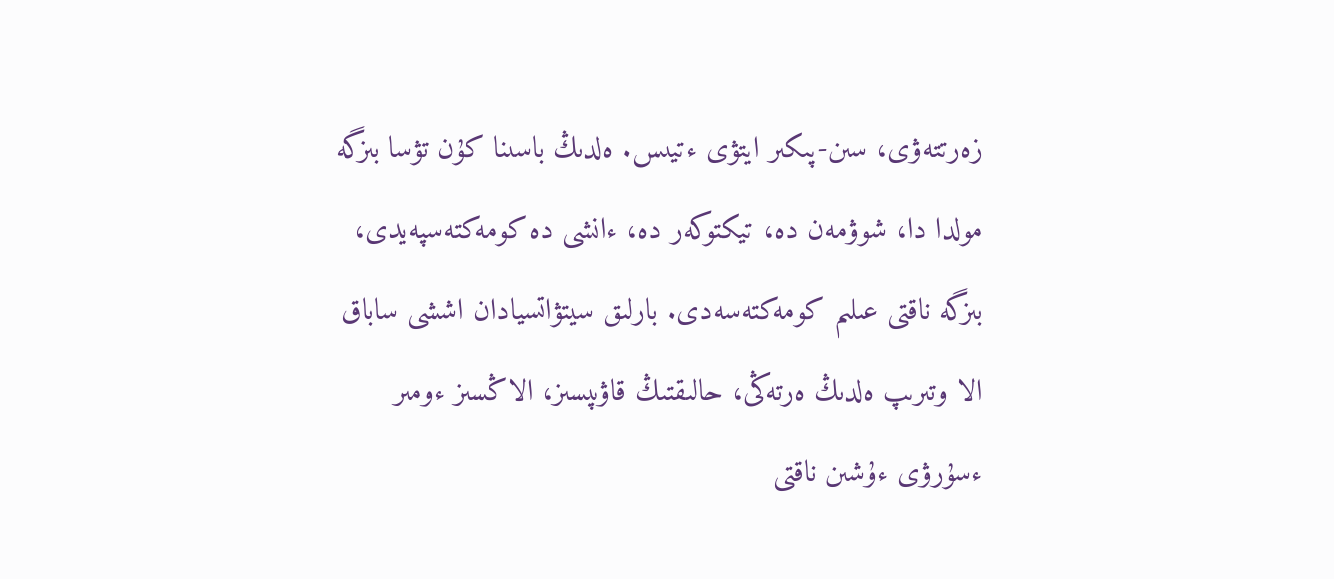زەرتتەۋى، سىن-پىكىر ايتۋى ءتيىس. ەلدىڭ باسىنا كۇن تۋسا بىزگە مولدا دا، شوۋمەن دە، تيكتوكەر دە، ءانشى دە كومەكتەسپەيدى، بىزگە ناقتى عىلىم كومەكتەسەدى. بارلىق سيتۋاتسيادان اششى ساباق الا وتىرىپ ەلدىڭ ەرتەڭى، حالىقتىڭ قاۋىپسىز، الاڭسىز ءومىر ءسۇرۋى ءۇشىن ناقتى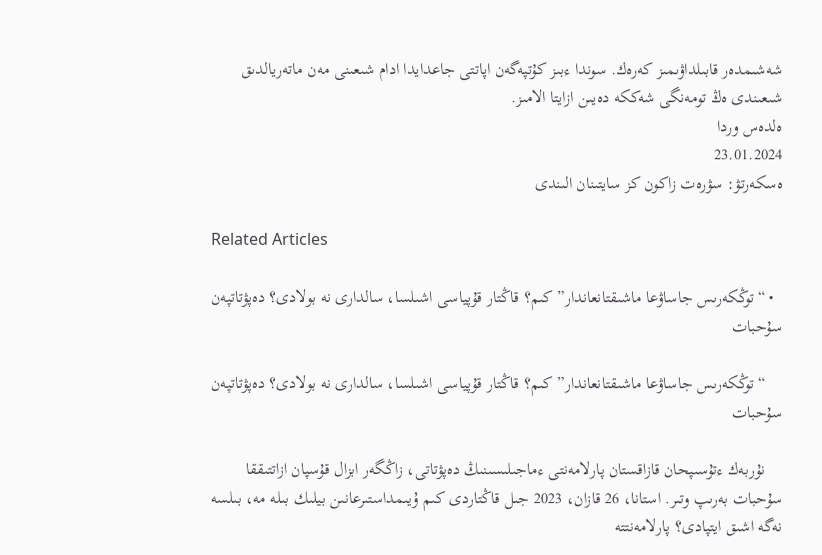شەشىمدەر قابىلداۋىمىز كەرەك. سوندا ءبىز كۇتپەگەن اپاتتى جاعدايدا ادام شىعىنى مەن ماتەريالدىق شىعىندى ەڭ تومەنگى شەككە دەيىن ازايتا الامىز.
ەلدەس وردا
23.01.2024
ەسكەرتۋ: سۋرەت زاكون كز سايتىنان الىندى

Related Articles

  • “توڭكەرىس جاساۋعا ماشىقتانعاندار” كىم؟ قاڭتار قۇپياسى اشىلسا، سالدارى نە بولادى؟ دەپۋتاتپەن سۇحبات

    “توڭكەرىس جاساۋعا ماشىقتانعاندار” كىم؟ قاڭتار قۇپياسى اشىلسا، سالدارى نە بولادى؟ دەپۋتاتپەن سۇحبات

    نۇربەك ءتۇسىپحان قازاقستان پارلامەنتى ءماجىلىسىنىڭ دەپۋتاتى، زاڭگەر ابزال قۇسپان ازاتتىققا سۇحبات بەرىپ وتىر. استانا، 26 قازان، 2023 جىل قاڭتاردى كىم ۇيىمداستىرعانىن بيلىك بىلە مە، بىلسە نەگە اشىق ايتپادى؟ پارلامەنتتە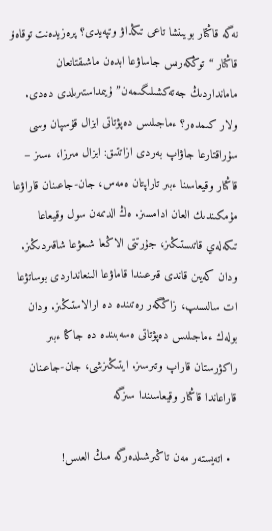نەگە قاڭتار بويىنشا تاعى تىڭداۋ وتپەيدى؟ پرەزيدەنت توقاەۆ قاڭتار “توڭكەرىس جاساۋعا ابدەن ماشىقتانعان مامانداردىڭ جەتەكشىلىگىمەن” ۇيىمداستىرىلدى دەدى. ولار كىمدەر؟ ءماجىلىس دەپۋتاتى ابزال قۇسپان وسى سۇراقتارعا جاۋاپ بەردى ازاتتىق: ابزال مىرزا، ءسىز – قاڭتار وقيعاسىنا ءبىر تاراپتان ەمەس، جان-جاعىنان قاراۋعا مۇمكىندىك العان ادامسىز. ەڭ الدىمەن سول وقيعاعا تىكەلەي قاتىستىڭىز، جۇرتتى الاڭعا شىعۋعا شاقىردىڭىز. ودان كەيىن قاندى قىرعىندا قاماۋعا الىنعانداردى بوساتۋعا ات سالىسىپ، زاڭگەر رەتىندە دە ارالاستىڭىز. ودان بولەك ءماجىلىس دەپۋتاتى ەسەبىندە دە جاڭا ءبىر راكۋرستان قاراپ وتىرسىز. ايتىڭىزشى، جان-جاعىنان قاراعاندا قاڭتار وقيعاسىندا سىزگە

  • اتەيستەر مەن تاڭىرشىلدەرگە مىڭ العىس!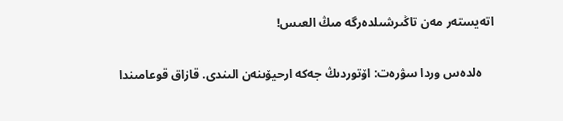اتەيستەر مەن تاڭىرشىلدەرگە مىڭ العىس!

    ەلدەس وردا سۋرەت: اۆتوردىڭ جەكە ارحيۆىنەن الىندى. قازاق قوعامىندا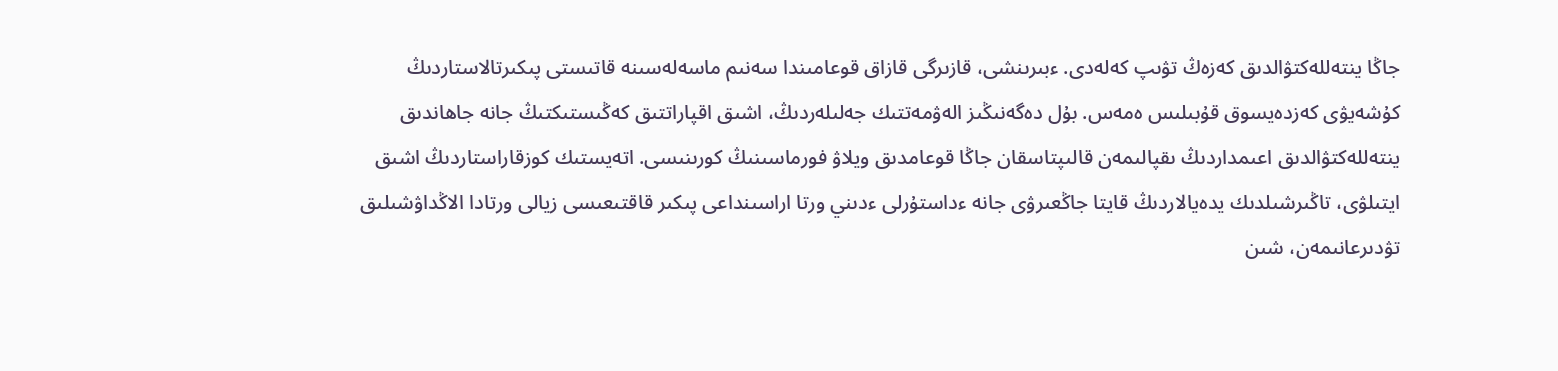جاڭا ينتەللەكتۋالدىق كەزەڭ تۋىپ كەلەدى. ءبىرىنشى، قازىرگى قازاق قوعامىندا سەنىم ماسەلەسىنە قاتىستى پىكىرتالاستاردىڭ كۇشەيۋى كەزدەيسوق قۇبىلىس ەمەس. بۇل دەگەنىڭىز الەۋمەتتىك جەلىلەردىڭ، اشىق اقپاراتتىق كەڭىستىكتىڭ جانە جاھاندىق ينتەللەكتۋالدىق اعىمداردىڭ ىقپالىمەن قالىپتاسقان جاڭا قوعامدىق ويلاۋ فورماسىنىڭ كورىنىسى. اتەيستىك كوزقاراستاردىڭ اشىق ايتىلۋى، تاڭىرشىلدىك يدەيالاردىڭ قايتا جاڭعىرۋى جانە ءداستۇرلى ءدىني ورتا اراسىنداعى پىكىر قاقتىعىسى زيالى ورتادا الاڭداۋشىلىق تۋدىرعانىمەن، شىن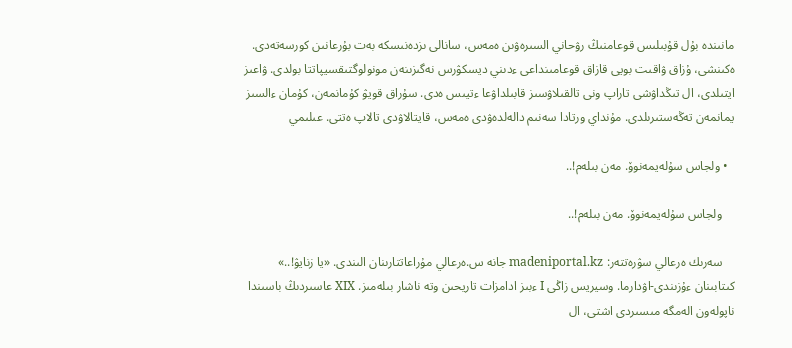مانىندە بۇل قۇبىلىس قوعامنىڭ رۋحاني السىرەۋىن ەمەس، سانالى ىزدەنىسكە بەت بۇرعانىن كورسەتەدى. ەكىنشى، ۇزاق ۋاقىت بويى قازاق قوعامىنداعى ءدىني ديسكۋرس نەگىزىنەن مونولوگتىقسيپاتتا بولدى. ۋاعىز ايتىلدى، ال تىڭداۋشى تاراپ ونى تالقىلاۋسىز قابىلداۋعا ءتيىس ەدى. سۇراق قويۋ كۇمانمەن، كۇمان ءالسىز يمانمەن تەڭەستىرىلدى. مۇنداي ورتادا سەنىم دالەلدەۋدى ەمەس، قايتالاۋدى تالاپ ەتتى. عىلىمي

  • ولجاس سۇلەيمەنوۆ. مەن بىلەم!..

    ولجاس سۇلەيمەنوۆ. مەن بىلەم!..

    سەرىك ەرعالي سۋرەتتەر: madeniportal.kz جانە س.ەرعالي مۇراعاتتارىنان الىندى. «يا زنايۋ!..» كىتابىنان ءۇزىندى-اۋدارما. وسيريس زاڭى I ءبىز ادامزات تاريحىن وتە ناشار بىلەمىز. XIX عاسىردىڭ باسىندا ناپولەون الەمگە مىسىردى اشتى، ال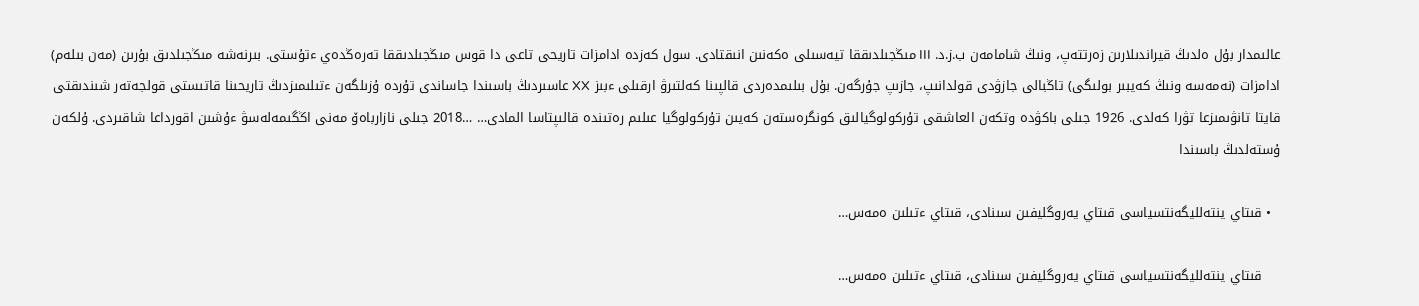عالىمدار بۇل ەلدىڭ قيراندىلارىن زەرتتەپ، ونىڭ شامامەن ب.ز.د. III مىڭجىلدىققا تيەسىلى ەكەنىن انىقتادى. سول كەزدە ادامزات تاريحى تاعى دا قوس مىڭجىلدىققا تەرەڭدەي ءتۇستى. بىرنەشە مىڭجىلدىق بۇرىن (مەن بىلەم) ادامزات (نەمەسە ونىڭ كەيبىر بولىگى) تاڭبالى جازۋدى قولدانىپ، جازىپ جۇرگەن. بۇل بىلىمدەردى قالپىنا كەلتىرۋ ارقىلى ءبىز XX عاسىردىڭ باسىندا جاساندى تۇردە ۇزىلگەن ءتىلىمىزدىڭ تاريحىنا قاتىستى قولجەتەر شىندىقتى قايتا تانۋىمىزعا تۋرا كەلدى. 1926 جىلى باكۋدە وتكەن العاشقى تۇركولوگيالىق كونگرەستەن كەيىن تۇركولوگيا عىلىم رەتىندە قالىپتاسا المادى… …2018 جىلى نازارباەۆ مەنى اڭگىمەلەسۋ ءۇشىن اقورداعا شاقىردى. ۇلكەن ۇستەلدىڭ باسىندا

  • قىتاي ينتەلليگەنتسياسى قىتاي يەروگليفىن سىنادى، قىتاي ءتىلىن ەمەس…

    قىتاي ينتەلليگەنتسياسى قىتاي يەروگليفىن سىنادى، قىتاي ءتىلىن ەمەس…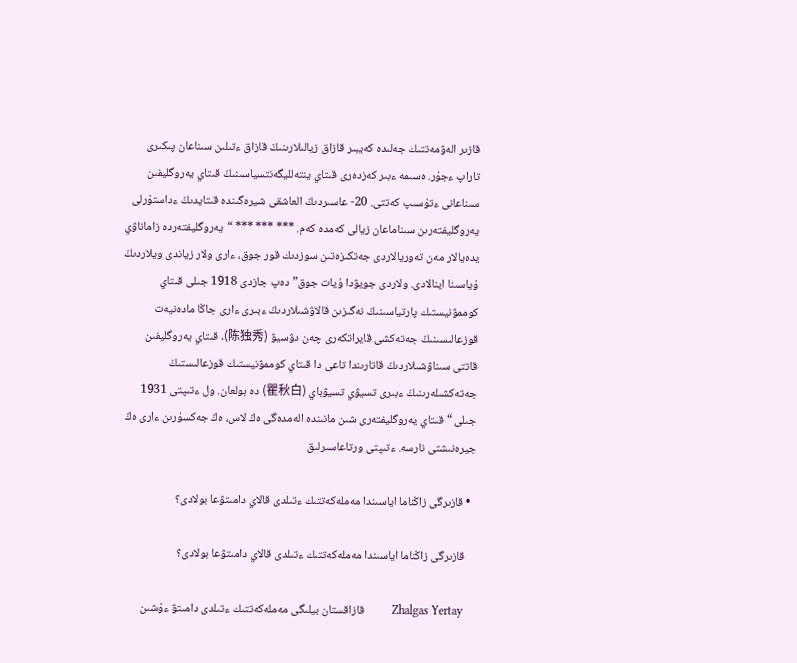قازىر الەۋمەتتىك جەلىدە كەيبىر قازاق زيالىلارىنىڭ قازاق ءتىلىن سىناعان پىكىرى تاراپ ءجۇر. ەسىمە ءبىر كەزدەرى قىتاي ينتەلليگەنتسياسىنىڭ قىتاي يەروگليفىن سىناعانى ءتۇسىپ كەتتى. 20- عاسىردىڭ العاشقى شيرەگىندە قىتايدىڭ ءداستۇرلى يەروگليفتەرىن سىناماعان زيالى كەمدە كەم. *** *** *** “يەروگليفتەردە زاماناۋي يدەيالار مەن تەوريالاردى جەتكىزەتىن سوزدىك قور جوق، ءارى ولار زياندى ويلاردىڭ ۇياسىنا اينالادى. ولاردى جويۋدا ۇيات جوق” دەپ جازدى 1918 جىلى قىتاي كوممۋنيستىك پارتياسىنىڭ نەگىزىن قالاۋشىلاردىڭ ءبىرى ءارى جاڭا مادەنيەت قوزعالىسىنىڭ جەتەكشى قايراتكەرى چەن دۋسيۋ (陈独秀). قىتاي يەروگليفىن قاتتى سىناۋشىلاردىڭ قاتارىندا تاعى دا قىتاي كوممۋنيستىك قوزعالىستىڭ جەتەكشىلەرىنىڭ ءبىرى تسيۋي تسيۋباي (瞿秋白) دە بولعان. ول ءتىپتى 1931 جىلى “قىتاي يەروگليفتەرى شىن مانىندە الەمدەگى ەڭ لاس، ەڭ جەكسۇرىن ءارى ەڭ جيرەنىشتى نارسە. ءتىپتى ورتاعاسىرلىق

  • قازىرگى زاڭناما اياسىندا مەملەكەتتىك ءتىلدى قالاي دامىتۋعا بولادى؟

    قازىرگى زاڭناما اياسىندا مەملەكەتتىك ءتىلدى قالاي دامىتۋعا بولادى؟

    Zhalgas Yertay         قازاقستان بيلىگى مەملەكەتتىك ءتىلدى دامىتۋ ءۇشىن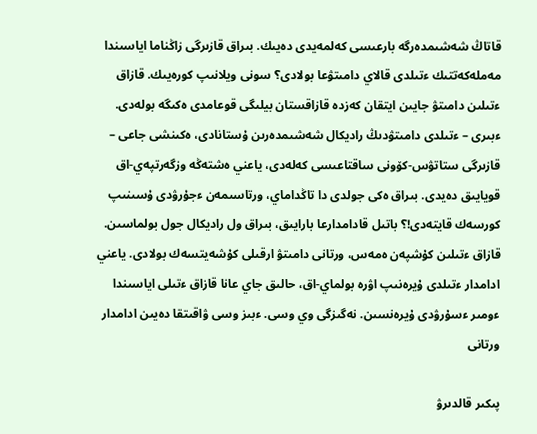قاتاڭ شەشىمدەرگە بارعىسى كەلمەيدى دەيىك. بىراق قازىرگى زاڭناما اياسىندا مەملەكەتتىك ءتىلدى قالاي دامىتۋعا بولادى؟ سونى ويلانىپ كورەيىك. قازاق ءتىلىن دامىتۋ جايىن ايتقان كەزدە قازاقستان بيلىگى قوعامدى ەكىگە بولەدى. ءبىرى – ءتىلدى دامىتۋدىڭ راديكال شەشىمدەرىن ۇستانادى، ەكىنشى جاعى – قازىرگى ستاتۋس-كۆونى ساقتاعىسى كەلەدى، ياعني ەشتەڭە وزگەرتپەي-اق قويايىق دەيدى. بىراق ەكى جولدى دا تاڭداماي، ورتاسىمەن ءجۇرۋدى ۇسىنىپ كورسەك قايتەدى!؟ باتىل قادامدارعا بارايىق، بىراق ول راديكال جول بولماسىن. قازاق ءتىلىن كۇشپەن ەمەس، ورتانى دامىتۋ ارقىلى كۇشەيتسەك بولادى. ياعني ادامدار ءتىلدى ۇيرەنىپ اۋرە بولماي-اق، حالىق جاي عانا قازاق ءتىلى اياسىندا ءومىر ءسۇرۋدى ۇيرەنسىن. نەگىزگى وي وسى. ءبىز وسى ۋاقىتقا دەيىن ادامدار ورتانى

پىكىر قالدىرۋ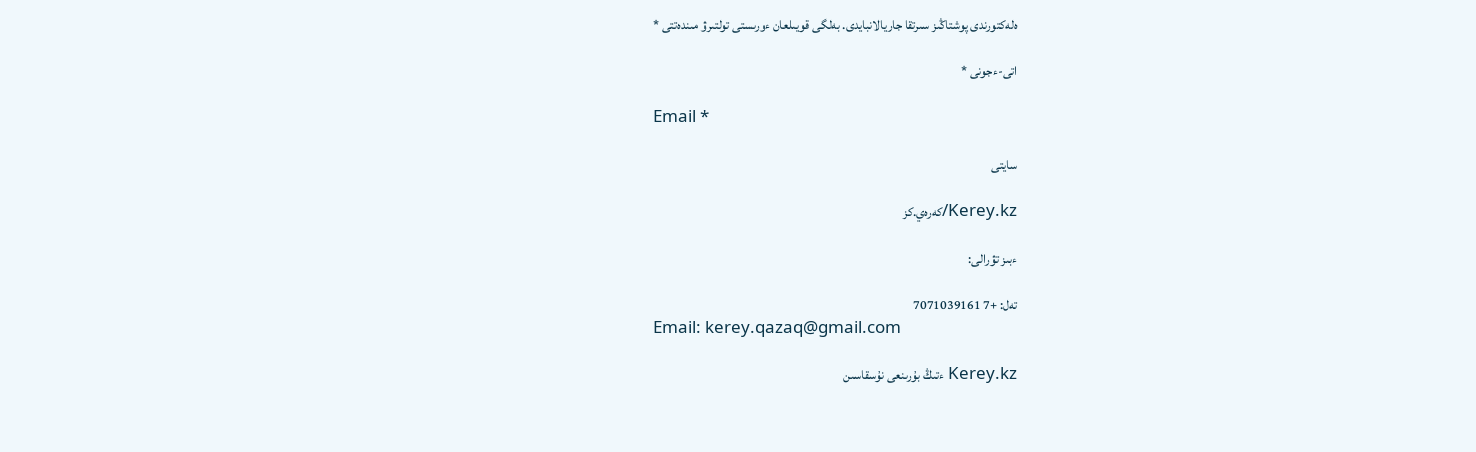ەلەكتورندى پوشتاڭىز سىرتقا جاريالانبايدى. بەلگى قويىلعان ءورىستى تولتىرۋ مىندەتتى *

اتى-ءجونى *

Email *

سايتى

Kerey.kz/كەرەي.كز

ءبىز تۋرالى:

تەل: +7 7071039161
Email: kerey.qazaq@gmail.com

Kerey.kz ءتىڭ بۇرىنعى نۇسقاسىن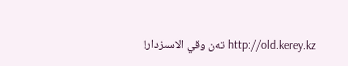http://old.kerey.kz تەن وقي الاسىزدار!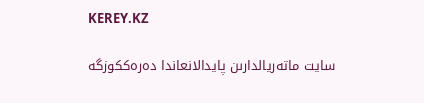KEREY.KZ

سايت ماتەريالدارىن پايدالانعاندا دەرەككوزگە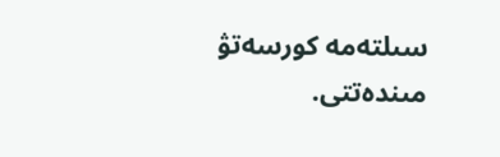سىلتەمە كورسەتۋ مىندەتتى.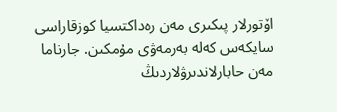اۆتورلار پىكىرى مەن رەداكتسيا كوزقاراسى سايكەس كەلە بەرمەۋى مۇمكىن. جارناما مەن حابارلاندىرۋلاردىڭ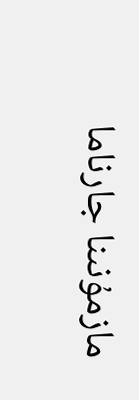مازمۇنىنا جارناما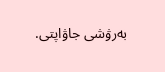بەرۋشى جاۋاپتى.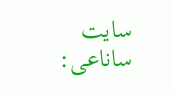سايت ساناعى: